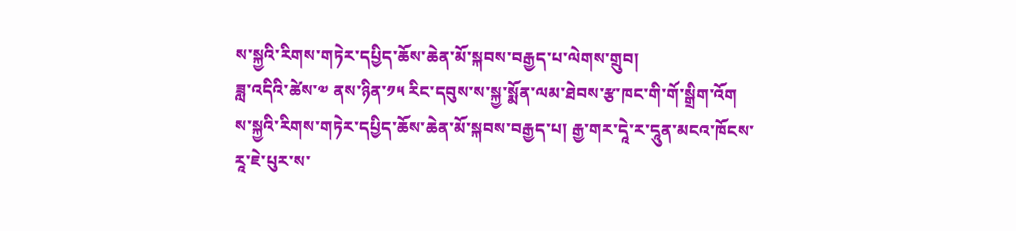ས་སྐྱའི་རིགས་གཏེར་དཔྱིད་ཆོས་ཆེན་མོ་སྐབས་བརྒྱད་པ་ལེགས་གྲུབ།
ཟླ་འདིའི་ཚེས་༧ ནས་ཉིན་༡༥ རིང་དབུས་ས་སྐྱ་སྨོན་ལམ་ཐེབས་རྩ་ཁང་གི་གོ་སྒྲིག་འོག ས་སྐྱའི་རིགས་གཏེར་དཔྱིད་ཆོས་ཆེན་མོ་སྐབས་བརྒྱད་པ། རྒྱ་གར་དཱེ་ར་དཱུན་མངའ་ཁོངས་རཱ་ཇེ་པུར་ས་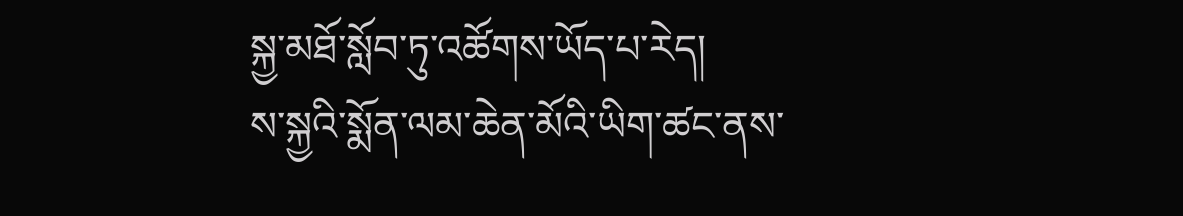སྐྱ་མཐོ་སློབ་ཏུ་འཚོགས་ཡོད་པ་རེད།
ས་སྐྱའི་སྨོན་ལམ་ཆེན་མོའི་ཡིག་ཚང་ནས་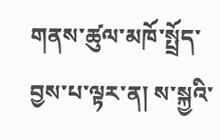གནས་ཚུལ་མཁོ་སྤྲོད་བྱས་པ་ལྟར་ན། ས་སྐྱའི་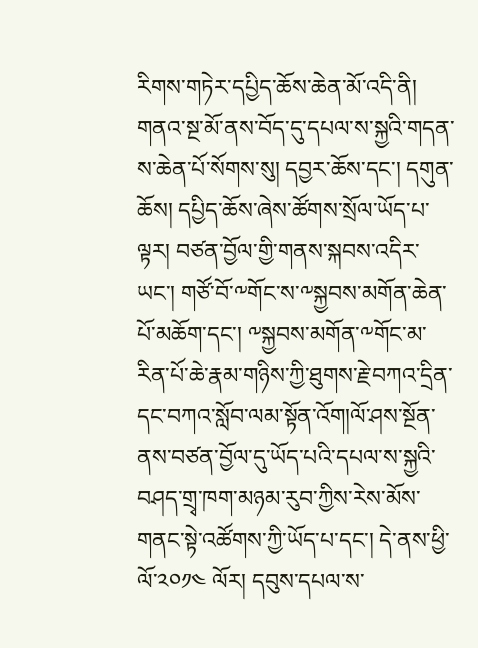རིགས་གཏེར་དཔྱིད་ཆོས་ཆེན་མོ་འདི་ནི། གནའ་སྔ་མོ་ནས་བོད་དུ་དཔལ་ས་སྐྱའི་གདན་ས་ཆེན་པོ་སོགས་སུ། དབྱར་ཆོས་དང་། དགུན་ཆོས། དཔྱིད་ཆོས་ཞེས་ཚོགས་སྲོལ་ཡོད་པ་ལྟར། བཙན་བྱོལ་གྱི་གནས་སྐབས་འདིར་ཡང་། གཙོ་བོ་༸གོང་ས་༸སྐྱབས་མགོན་ཆེན་པོ་མཆོག་དང་། ༸སྐྱབས་མགོན་༸གོང་མ་རིན་པོ་ཆེ་རྣམ་གཉིས་ཀྱི་ཐུགས་རྗེ་བཀའ་དྲིན་དང་བཀའ་སློབ་ལམ་སྟོན་འོག།ལོ་ཤས་སྔོན་ནས་བཙན་བྱོལ་དུ་ཡོད་པའི་དཔལ་ས་སྐྱའི་བཤད་གྲྭ་ཁག་མཉམ་རུབ་ཀྱིས་རེས་མོས་གནང་སྟེ་འཚོགས་ཀྱི་ཡོད་པ་དང་། དེ་ནས་ཕྱི་ལོ་༢༠༡༤ ལོར། དབུས་དཔལ་ས་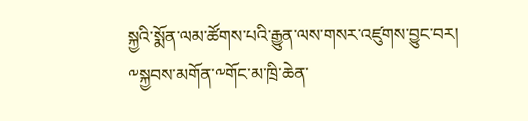སྐྱའི་སྨོན་ལམ་ཚོགས་པའི་རྒྱུན་ལས་གསར་འཛུགས་བྱུང་བར། ༸སྐྱབས་མགོན་༸གོང་མ་ཁྲི་ཆེན་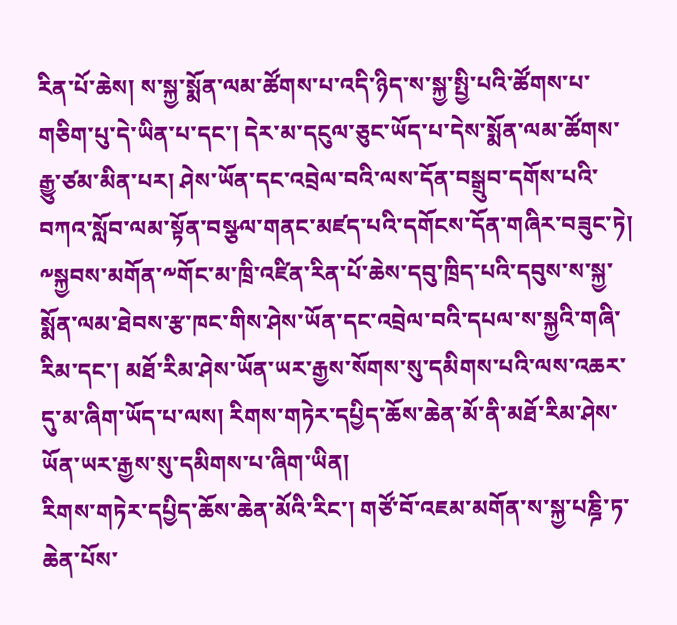རིན་པོ་ཆེས། ས་སྐྱ་སྨོན་ལམ་ཚོགས་པ་འདི་ཉིད་ས་སྐྱ་སྤྱི་པའི་ཚོགས་པ་གཅིག་པུ་དེ་ཡིན་པ་དང་། དེར་མ་དངུལ་ཅུང་ཡོད་པ་དེས་སྨོན་ལམ་ཚོགས་རྒྱུ་ཙམ་མིན་པར། ཤེས་ཡོན་དང་འབྲེལ་བའི་ལས་དོན་བསྒྲུབ་དགོས་པའི་བཀའ་སློབ་ལམ་སྟོན་བསྩལ་གནང་མཛད་པའི་དགོངས་དོན་གཞིར་བཟུང་ཏེ། ༸སྐྱབས་མགོན་༸གོང་མ་ཁྲི་འཛིན་རིན་པོ་ཆེས་དབུ་ཁྲིད་པའི་དབུས་ས་སྐྱ་སྨོན་ལམ་ཐེབས་རྩ་ཁང་གིས་ཤེས་ཡོན་དང་འབྲེལ་བའི་དཔལ་ས་སྐྱའི་གཞི་རིམ་དང་། མཐོ་རིམ་ཤེས་ཡོན་ཡར་རྒྱས་སོགས་སུ་དམིགས་པའི་ལས་འཆར་དུ་མ་ཞིག་ཡོད་པ་ལས། རིགས་གཏེར་དཔྱིད་ཆོས་ཆེན་མོ་ནི་མཐོ་རིམ་ཤེས་ཡོན་ཡར་རྒྱས་སུ་དམིགས་པ་ཞིག་ཡིན།
རིགས་གཏེར་དཔྱིད་ཆོས་ཆེན་མོའི་རིང་། གཙོ་བོ་འཇམ་མགོན་ས་སྐྱ་པཎྜི་ཏ་ཆེན་པོས་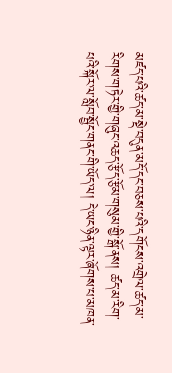མཛད་པའི་ཚད་མ་སྡེ་བདུན་མདོ་དང་བཅས་པའི་དགོངས་འགྲེལ་ཚད་མ་རིགས་གཏེར་གྱི་གཞུང་འཆད་རྩོད་རྩོམ་གསུམ་གྱི་སྒོ་ནས། ཚད་མ་རིག་པའི་སྐོར་ལ་སློབ་སྦྱོང་གནང་གི་ཡོད་ལ། དེ་ཡང་ཉིན་ལྟར་ཞོགས་པ་མཁན་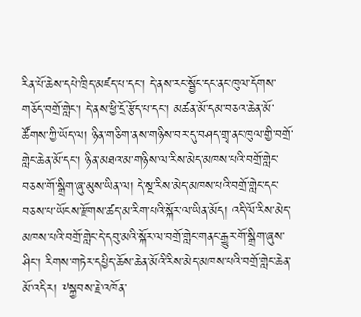རིན་པོ་ཆེས་དཔེ་ཁྲིད་མཛད་པ་དང་། དེ་ནས་རང་སྦྱོང་དང་ནང་ཁུལ་དོགས་གཅོད་བགྲོ་གླེང་། དེ་ནས་ཕྱི་དྲོ་རྩོད་པ་དང་། མཚན་མོ་དམ་བཅའ་ཆེན་མོ་ཚོགས་ཀྱི་ཡོད་ལ། ཉིན་གཅིག་ནས་གཉིས་བར་དུ་བཤད་གྲྭ་ནང་ཁུལ་གྱི་བགྲོ་གླེང་ཆེན་མོ་དང་། ཉིན་མཐའ་མ་གཉིས་ལ་རིས་མེད་མཁས་པའི་བགྲོ་གླེང་བཅས་གོ་སྒྲིག་ཞུ་མུས་ཡིན་ལ། དེ་སྔ་རིས་མེད་མཁས་པའི་བགྲོ་གླེང་དང་བཅས་པ་ཡོངས་རྫོགས་ཚད་མ་རིག་པའི་སྐོར་ལ་ཡིན་མོད། འདི་ལོ་རིས་མེད་མཁས་པའི་བགྲོ་གླེང་དེ་དབུ་མའི་སྐོར་ལ་བགྲོ་གླེང་གནང་རྒྱུར་གོ་སྒྲིག་ཞུས་ཤིང་། རིགས་གཏེར་དཔྱིད་ཆོས་ཆེན་མོའི་རིས་མེད་མཁས་པའི་བགྲོ་གླེང་ཆེན་མོ་འདིར། ༸སྐྱབས་རྗེ་འཁོན་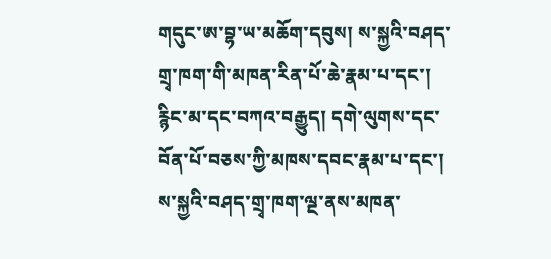གདུང་ཨ་བྷ་ཡ་མཆོག་དབུས། ས་སྐྱའི་བཤད་གྲྭ་ཁག་གི་མཁན་རིན་པོ་ཆེ་རྣམ་པ་དང་། རྙིང་མ་དང་བཀའ་བརྒྱུད། དགེ་ལུགས་དང་བོན་པོ་བཅས་ཀྱི་མཁས་དབང་རྣམ་པ་དང་། ས་སྐྱའི་བཤད་གྲྭ་ཁག་ལྔ་ནས་མཁན་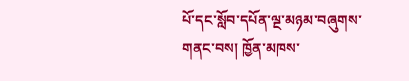པོ་དང་སློབ་དཔོན་ལྔ་མཉམ་བཞུགས་གནང་བས། ཁྱོན་མཁས་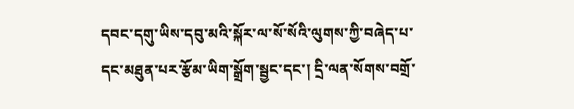དབང་དགུ་ཡིས་དབུ་མའི་སྐོར་ལ་སོ་སོའི་ལུགས་ཀྱི་བཞེད་པ་དང་མཐུན་པར་རྩོམ་ཡིག་སྒྲོག་སྦྱང་དང་། དྲི་ལན་སོགས་བགྲོ་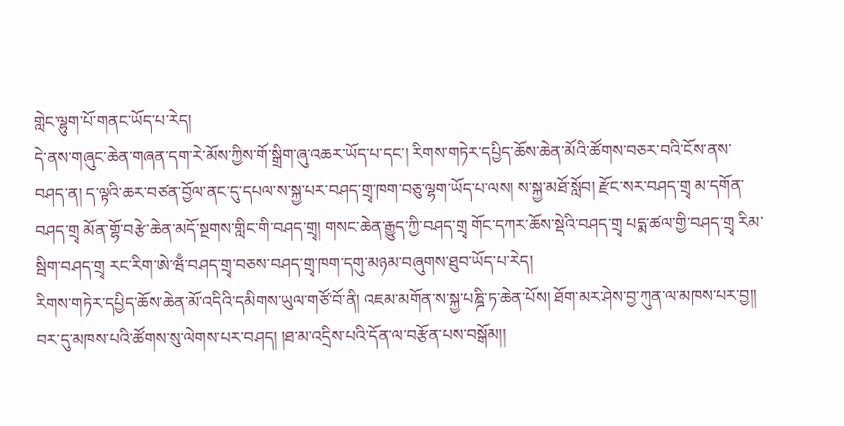གླེང་ལྷུག་པོ་གནང་ཡོད་པ་རེད།
དེ་ནས་གཞུང་ཆེན་གཞན་དག་རེ་མོས་ཀྱིས་གོ་སྒྲིག་ཞུ་འཆར་ཡོད་པ་དང་། རིགས་གཏེར་དཔྱིད་ཆོས་ཆེན་མོའི་ཚོགས་བཅར་བའི་ངོས་ནས་བཤད་ན། ད་ལྟའི་ཆར་བཙན་བྱོལ་ནང་དུ་དཔལ་ས་སྐྱ་པར་བཤད་གྲྭ་ཁག་བཅུ་ལྷག་ཡོད་པ་ལས། ས་སྐྱ་མཐོ་སློབ། རྫོང་སར་བཤད་གྲྭ མ་དགོན་བཤད་གྲྭ མོན་གྷོ་བརྩེ་ཆེན་མདོ་སྔགས་གླིང་གི་བཤད་གྲྭ། གསང་ཆེན་རྒྱུད་ཀྱི་བཤད་གྲྭ གོང་དཀར་ཆོས་སྡེའི་བཤད་གྲྭ པདྨ་ཚལ་གྱི་བཤད་གྲྭ རིམ་སྦིག་བཤད་གྲྭ རང་རིག་ཨེ་ཝྃ་བཤད་གྲྭ་བཅས་བཤད་གྲྭ་ཁག་དགུ་མཉམ་བཞུགས་ཐུབ་ཡོད་པ་རེད།
རིགས་གཏེར་དཔྱིད་ཆོས་ཆེན་མོ་འདིའི་དམིགས་ཡུལ་གཙོ་བོ་ནི། འཇམ་མགོན་ས་སྐྱ་པཎྜི་ཏ་ཆེན་པོས། ཐོག་མར་ཤེས་བྱ་ཀུན་ལ་མཁས་པར་བྱ།། བར་དུ་མཁས་པའི་ཚོགས་སུ་ལེགས་པར་བཤད། །ཐ་མ་འདྲིས་པའི་དོན་ལ་བརྩོན་པས་བསྒོམ།།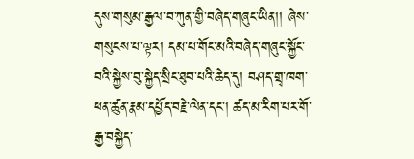དུས་གསུམ་རྒྱལ་བ་ཀུན་གྱི་བཞེད་གཞུང་ཡིན།། ཞེས་གསུངས་པ་ལྟར། དམ་པ་གོང་མའི་བཞེད་གཞུང་སྐྱོང་བའི་སྐྱེས་བུ་སྐྱེད་སྲིང་ཐུབ་པའི་ཆེད་དུ། བཤད་གྲྭ་ཁག་ཕན་ཚུན་རྣམ་དཔྱོད་བརྗེ་ལེན་དང་། ཚད་མ་རིག་པར་གོ་རྒྱ་བསྐྱེད་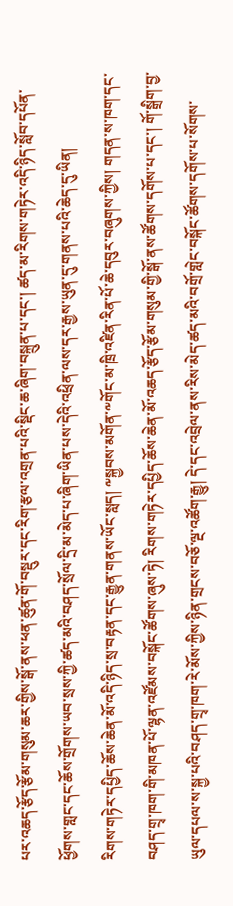པར་འཆད་རྩོད་རྩོམ་གསུམ་ཆར་གྱིས་སྒོ་ནས་ཕན་ཚུན་གོ་བསྡུར་དང་རིག་རྩལ་འགྲན་པའི་སྡིང་ཆ་ཞིག་བསྐྲུན་པ་དང་། ཚད་མ་རིགས་གཏེར་འདི་ཉིད་སློབ་དཔོན་ཕྱོགས་གླང་དང་ཆོས་གྲོགས་ཡབ་སྲས་ཀྱི་ཚད་མའི་བཤད་སྲོལ་དྲི་མ་མེད་པ་ཞིག་ཡིན་པས་དེའི་འཕྲིན་ལས་དར་རྒྱས་ཡུན་དུ་གནས་པའི་ཆེད་དུ་ཡིན།
རིགས་གཏེར་དཔྱིད་ཆོས་ཆེན་མོ་འདི་ཉིད་སྲ་བརྟན་དང་རྒྱུན་གནས་ཡོང་སླད། ༸སྐྱབས་མགོན་༸གོང་མ་ཁྲི་འཛིན་རིན་པོ་ཆེ་དབུར་བཞུགས་ཀྱིས། གདན་ས་ཁག་དང་བཤད་གྲྭ་ཁག་གི་མཁན་པོ་ལྷན་འཛོམས་བསྐོང་ཚོགས་ཞུས་ཏེ། རིགས་གཏེར་དཔྱིད་ཆོས་ཆེན་མོ་འཆད་རྩོད་རྩོམ་གསུམ་གྱི་སྒོ་ནས་ཚོགས་དགོས་པ་དང་། གོ་སྒྲིག་བྱ་ཡུལ་དཔལ་ས་སྐྱ་པའི་བཤད་གྲྭ་ཁག་རེ་མོས་ཀྱིས་ཉིན་གྲངས་བཅོ་ལྔ་འཚོག་རྒྱུ། དེ་དང་འབྲེལ་ནས་རིས་མེད་ཚད་མའི་བགྲོ་གླེང་བསྐོང་ཚོགས་དགོས་པ་སོགས་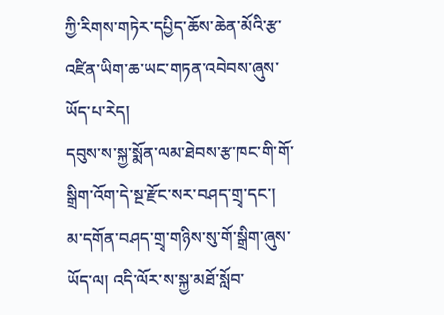ཀྱི་རིགས་གཏེར་དཔྱིད་ཆོས་ཆེན་མོའི་རྩ་འཛིན་ཡིག་ཆ་ཡང་གཏན་འབེབས་ཞུས་ཡོད་པ་རེད།
དབུས་ས་སྐྱ་སྨོན་ལམ་ཐེབས་རྩ་ཁང་གི་གོ་སྒྲིག་འོག་དེ་སྔ་རྫོང་སར་བཤད་གྲྭ་དང་། མ་དགོན་བཤད་གྲྭ་གཉིས་སུ་གོ་སྒྲིག་ཞུས་ཡོད་ལ། འདི་ལོར་ས་སྐྱ་མཐོ་སློབ་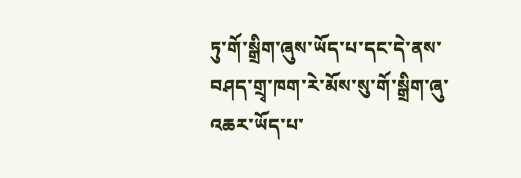ཏུ་གོ་སྒྲིག་ཞུས་ཡོད་པ་དང་དེ་ནས་བཤད་གྲྭ་ཁག་རེ་མོས་སུ་གོ་སྒྲིག་ཞུ་འཆར་ཡོད་པ་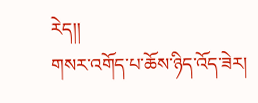རེད།།
གསར་འགོད་པ་ཆོས་ཉིད་འོད་ཟེར།